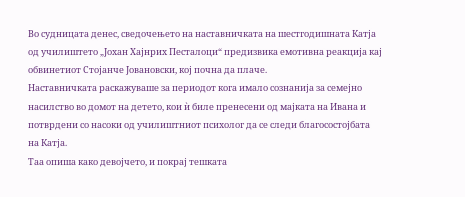Во судницата денес, сведочењето на наставничката на шестгодишната Катја од училиштето „Јохан Хајнрих Песталоци“ предизвика емотивна реакција кај обвинетиот Стојанче Јовановски, кој почна да плаче.
Наставничката раскажуваше за периодот кога имало сознанија за семејно насилство во домот на детето, кои ѝ биле пренесени од мајката на Ивана и потврдени со насоки од училиштниот психолог да се следи благосостојбата на Катја.
Таа опиша како девојчето, и покрај тешката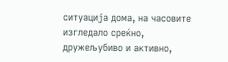ситуација дома, на часовите изгледало среќно, дружељубиво и активно,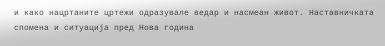и како нацртаните цртежи одразувале ведар и насмеан живот. Наставничката спомена и ситуација пред Нова година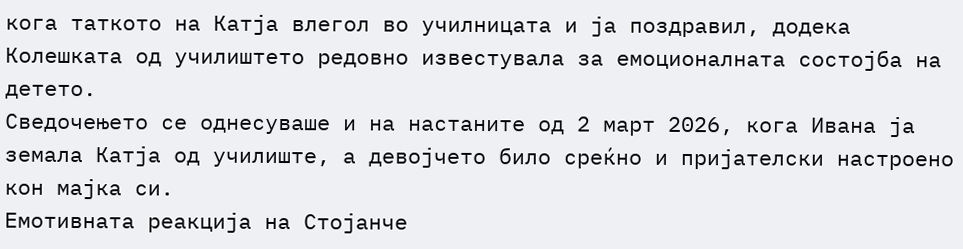кога таткото на Катја влегол во училницата и ја поздравил, додека Колешката од училиштето редовно известувала за емоционалната состојба на детето.
Сведочењето се однесуваше и на настаните од 2 март 2026, кога Ивана ја земала Катја од училиште, а девојчето било среќно и пријателски настроено кон мајка си.
Емотивната реакција на Стојанче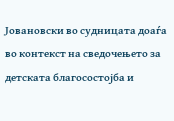Јовановски во судницата доаѓа во контекст на сведочењето за детската благосостојба и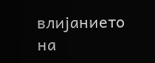влијанието на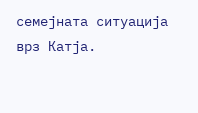семејната ситуација врз Катја.